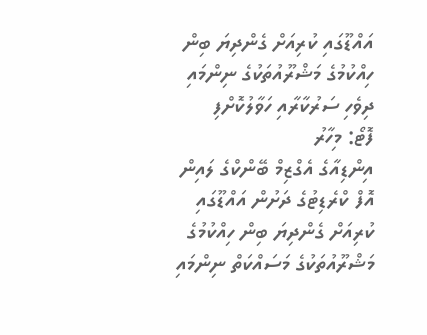އައްޑޫގައި ކުރިއަށް ގެންދިޔަ ބިން ހިއްކުމުގެ މަޝްރޫއުތަކުގެ ނިންމައި ދިވެހި ސަރުކާރާއި ހަވާލުކޮށްފި
ފޮޓޯ: މިހާރު
އިންޑިއާގެ އެގްޒިމް ބޭންކްގެ ލައިން އޮފް ކްރެޑިޓުގެ ދަށުން އައްޑޫގައި ކުރިއަށް ގެންދިޔަ ބިން ހިއްކުމުގެ މަޝްރޫއުތަކުގެ މަސައްކަތް ނިންމައި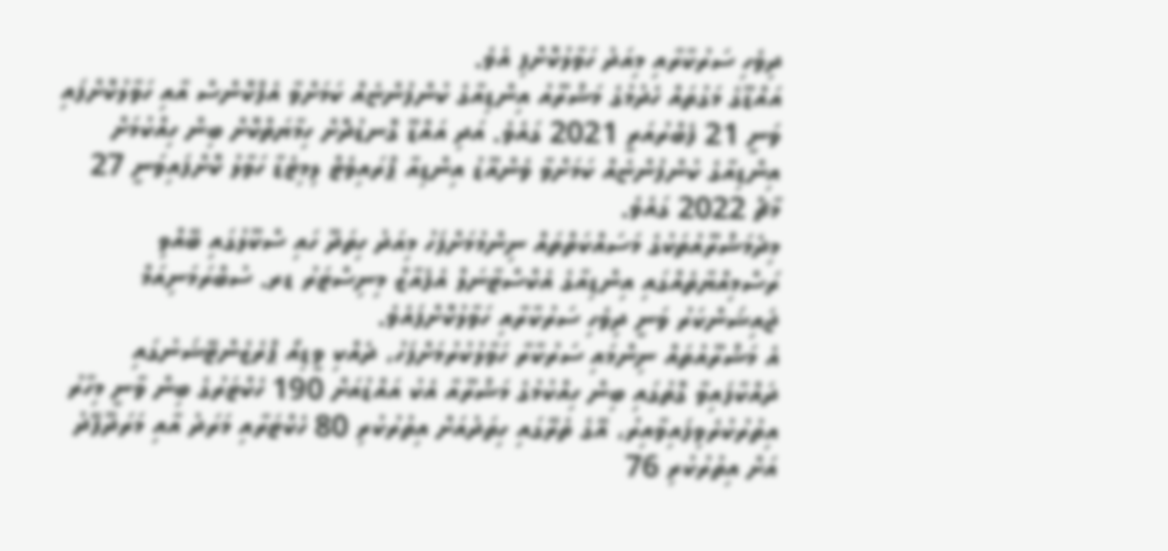ދިވެހި ސަރުކާރާއި މިއަދު ހަވާލުކޮށްފި އެވެ.
އައްޑޫގެ މަގުތައް ހެދުމުގެ މަޝްރޫއު އިންޑިއާގެ ކުންފުންޏެއް ކަމަށްވާ އެފްކޮންސް އާއި ހަވާލުކޮށްފައި ވަނީ 21 ފެބްރުއަރީ 2021 ގައެވެ. އަދި އައްޑޫ ގޮނޑުދޮށް ހިމާޔަތްކޮށް ބިން ހިއްކުމަށް އިންޑިއާގެ ކުންފުންޏެއް ކަމަށްވާ ވެންއޫޑު އިންޑިއާ ޕްރައިވެޓް ލިމިޓެޑާ ހަވާލު ކޮށްފައިވަނީ 27 މާޗް 2022 ގައެވެ.
މިދެމަޝްރޫއުތަކުގެ މަސައްކަތްތައް ނިންމުމަށްފަހު މިއަދު ހިތަދޫ ހައި ސްކޫލުގައި ބޭއްވި ރަސްމިއްޔާތެއްގައި އިންޑިއާގެ އެކްސްޓާނަލް އެފެއާޒް މިނިސްޓަރު ޑރ. ސުބްރަމަނިއަމް ޖައިޝަންކަރު ވަނީ ދިވެހި ސަރުކާރާއި ހަވާލުކޮށްފައެވެ.
އެ މަޝްރޫއުތައް ނިންމައި ސަރުކާރާ ހަވާލުކުރުމަށްފަހު، ދެއްކި ވީޑިއޯ ޕްރެޒެންޓޭޝަނުގައި ދައްކާފައިވާ ގޮތުގައި ބިން ހިއްކުމުގެ މަޝްރޫއާ އެކު އައްޑުއަށް 190 ހެކްޓަރުގެ ބިން ވާނީ މިހާރު އިތުރުކުރެވިފައިވާއިރު، އޭގެ ތެރޭގައި ހިތަދުއަށް އިތުރުކުރި 80 ހެކްޓަރާއި މަރަދު އާއި މަރަދޫފޭދު އަށް އިތުރުކުރި 76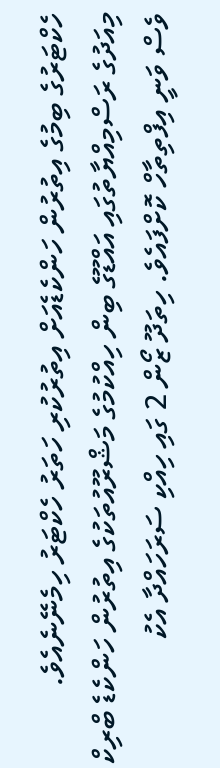ހެކްޓަރުގެ ބިމުގެ އިތުރުން ހަންކެޑެއަށް އިތުރުކުރި ހަތަރު ހެކްޓަރު ހިމެނޭނެއެވެ.
މިއަދުގެ ރަސްމިއްޔާތުގައި އައްޑޫގެ ބިން ހިއްކުމުގެ މަޝްރޫއުތަކުގެ އިތުރުން ހަންކެޑެ ބްރިކް ވެސް ވަނީ އިފްތިތާހް ކޮށްފައެވެ. ހިތަދޫ ޒޯން 2 ގައި ހިއްކި ސަރަހައްދާ އެކު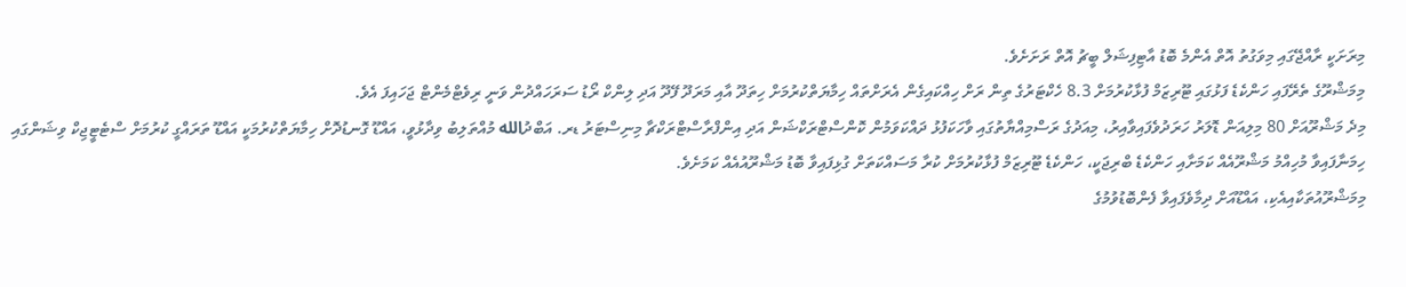މިރަށަކީ ރާއްޖޭގައި މިވަގުތު އޮތް އެންމެ ބޮޑު އާޓިފިޝަލް ބީޗު އޮތް ރަށަށެވެ.
މިމަޝްރޫގެ ތެރޭފައި ހަންކެޑެ ފަޅުގައި ޓޫރިޒަމް ފުޅާކުރުމަށް 8.3 ހެކްޓަރުގެ ތިން ރަށް ހިއްކައިގެން އެރަށްތައް ހިމާޔަތްކުރުމަށް ހިތަދޫ އާއި މަރަދޫ ފޭދޫ އަދި ލިންކް ރޯޑު ސަރަހައްދުން ވަނީ ރިވެޓްމެންޓް ޖަހައިފަ އެވެ.
މިދެ މަޝްރޫއަށް 80 މިލިއަން ޑޮލަރު ހަރަދުވެފައިވާއިރު، މިއަދުގެ ރަސްމިއްޔާތުގައި ވާހަކަފުޅު ދައްކަވަމުން ކޮންސްޓްރަކްޝަން އަދި އިންފްރާސްޓްރަކްޗާ މިނިސްޓަރު ޑރ. އަބްދުالله މުއްތަލިބު ވިދާޅުވީ، އައްޑޫ ގޮނޑުދޮށް ހިމާޔަތްކުރުމަކީ އައްޑޫ ތަރައްގީ ކުރުމަށް ސްޓެޓީޖިކް ވިޝަންގައި ހިމަނާފައިވާ މުހިއްމު މަޝްރޫއެއް ކަމަށާއި ހަންކެޑެ ބްރިޖަކީ، ހަންކެޑެ ޓޫރިޒަމް ފުޅާކުރުމަށް ކުރާ މަސައްކަތަށް ގުޅިފައިވާ ބޮޑު މަޝްރޫއުއެއް ކަމަށެވެ.
މިމަޝްރޫއުތަކާއިއެކި، އައްޑޫއަށް ދިމާވެފައިވާ ފެންބޮޑުވުމުގެ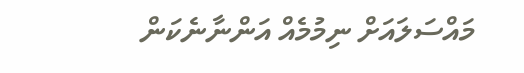މައްސަލައަށް ނިމުމެއް އަންނާނެކަން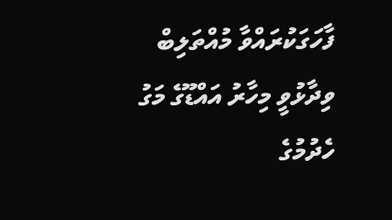ފާހަގަކުރައްވާ މުއްތަލިބް ވިދާޅުވީ މިހާރު އައްޑޫގެ މަގު ހެދުމުގެ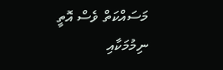މަސައްކަތް ވެސް އޮތީ ނިމުމަކާއި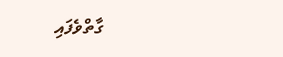ގާތްވެފައި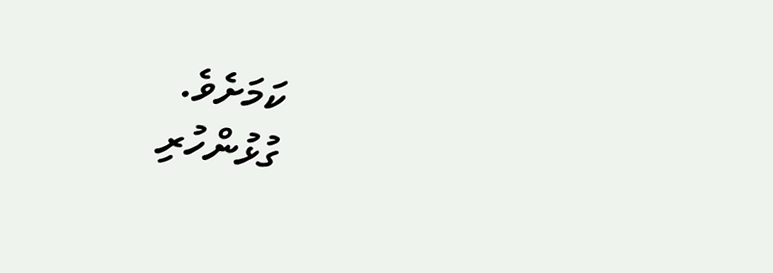ކަމަށެވެ.
ގުޅުންހުރި